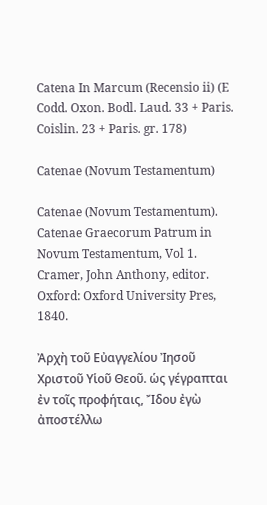Catena In Marcum (Recensio ii) (E Codd. Oxon. Bodl. Laud. 33 + Paris. Coislin. 23 + Paris. gr. 178)

Catenae (Novum Testamentum)

Catenae (Novum Testamentum). Catenae Graecorum Patrum in Novum Testamentum, Vol 1. Cramer, John Anthony, editor. Oxford: Oxford University Pres, 1840.

Ἀρχὴ τοῦ Εὐαγγελίου Ἰησοῦ Χριστοῦ Υἱοῦ Θεοῦ. ὡς γέγραπται ἐν τοῖς προφήταις, Ἴδου ἐγὼ ἀποστέλλω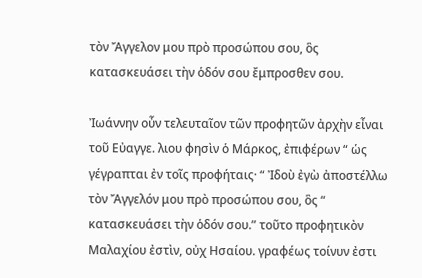τὸν Ἄγγελον μου πρὸ προσώπου σου, ὃς κατασκευάσει τὴν ὁδόν σου ἔμπροσθεν σου.

Ἰωάννην οὖν τελευταῖον τῶν προφητῶν ἀρχὴν εἶναι τοῦ Εὐαγγε. λιου φησὶν ὁ Μάρκος, ἐπιφέρων “ ὡς γέγραπται ἐν τοῖς προφήταις· “ Ἰδοὺ ἐγὼ ἀποστέλλω τὸν Ἄγγελόν μου πρὸ προσώπου σου, ὃς “ κατασκευάσει τὴν ὁδόν σου.” τοῦτο προφητικὸν Μαλαχίου ἐστὶν, οὐχ Hσαίου. γραφέως τοίνυν ἐστι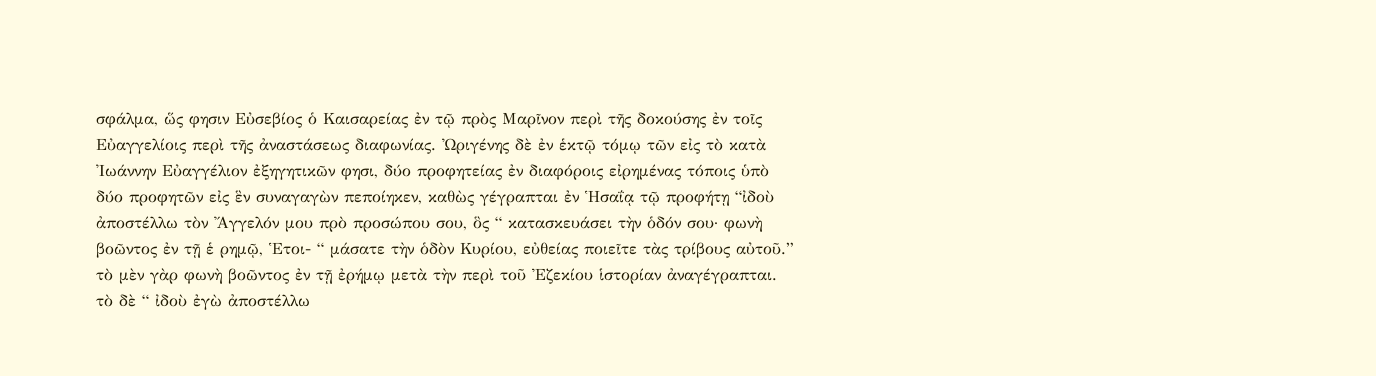σφάλμα, ὥς φησιν Εὐσεβίος ὁ Καισαρείας ἐν τῷ πρὸς Μαρῖνον περὶ τῆς δοκούσης ἐν τοῖς Εὐαγγελίοις περὶ τῆς ἀναστάσεως διαφωνίας. Ὠριγένης δὲ ἐν ἑκτῷ τόμῳ τῶν εἰς τὸ κατὰ Ἰωάννην Εὐαγγέλιον ἐξηγητικῶν φησι, δύο προφητείας ἐν διαφόροις εἰρημένας τόποις ὑπὸ δύο προφητῶν εἰς ἓν συναγαγὼν πεποίηκεν, καθὼς γέγραπται ἐν Ἡσαΐᾳ τῷ προφήτῃ “ἰδοὺ ἀποστέλλω τὸν Ἄγγελόν μου πρὸ προσώπου σου, ὃς “ κατασκευάσει τὴν ὁδόν σου· φωνὴ βοῶντος ἐν τῇ ἑ ρημῷ, Ἑτοι- “ μάσατε τὴν ὁδὸν Κυρίου, εὐθείας ποιεῖτε τὰς τρίβους αὐτοῦ.” τὸ μὲν γὰρ φωνὴ βοῶντος ἐν τῇ ἐρήμῳ μετὰ τὴν περὶ τοῦ Ἐζεκίου ἱστορίαν ἀναγέγραπται. τὸ δὲ “ ἰδοὺ ἐγὼ ἀποστέλλω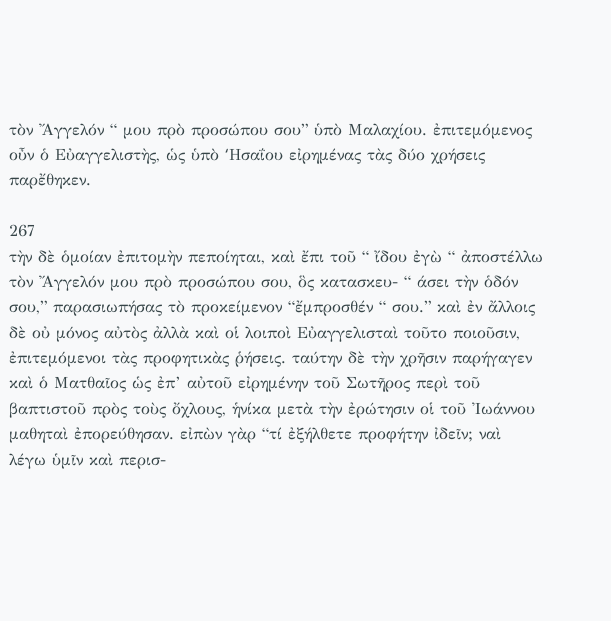τὸν Ἄγγελόν “ μου πρὸ προσώπου σου” ὑπὸ Μαλαχίου. ἐπιτεμόμενος οὖν ὁ Εὐαγγελιστὴς, ὡς ὑπὸ ‘Hσαΐου εἰρημένας τὰς δύο χρήσεις παρἔθηκεν.

267
τὴν δὲ ὁμοίαν ἐπιτομὴν πεποίηται, καὶ ἔπι τοῦ “ ἴδου ἐγὼ “ ἀποστέλλω τὸν Ἄγγελόν μου πρὸ προσώπου σου, ὃς κατασκευ- “ άσει τὴν ὁδόν σου,” παρασιωπήσας τὸ προκείμενον “ἔμπροσθέν “ σου.” καὶ ἐν ἄλλοις δὲ οὐ μόνος αὐτὸς ἀλλὰ καὶ οἱ λοιποὶ Εὐαγγελισταὶ τοῦτο ποιοῦσιν, ἐπιτεμόμενοι τὰς προφητικὰς ῥήσεις. ταύτην δὲ τὴν χρῆσιν παρήγαγεν καὶ ὁ Ματθαῖος ὡς ἐπ’ αὐτοῦ εἰρημένην τοῦ Σωτῆρος περὶ τοῦ βαπτιστοῦ πρὸς τοὺς ὄχλους, ἡνίκα μετὰ τὴν ἐρώτησιν οἱ τοῦ Ἰωάννου μαθηταὶ ἐπορεύθησαν. εἰπὼν γὰρ “τί ἐξήλθετε προφήτην ἰδεῖν; ναὶ λέγω ὑμῖν καὶ περισ-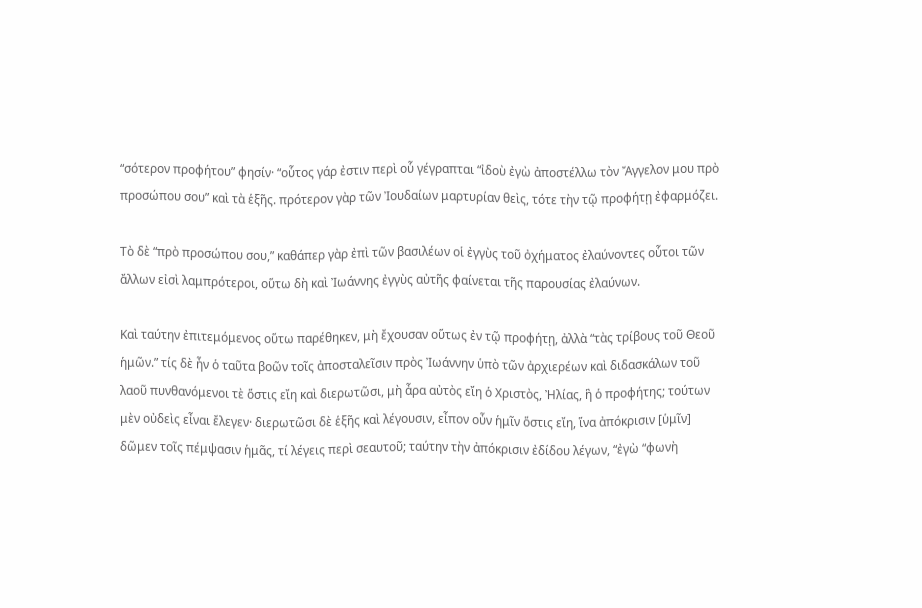“σότερον προφήτου” φησίν· “οὗτος γάρ ἐστιν περὶ οὗ γέγραπται “ἰδοὺ ἐγὼ ἀποστέλλω τὸν Ἄγγελον μου πρὸ προσώπου σου” καὶ τὰ ἑξῆς. πρότερον γὰρ τῶν Ἰουδαίων μαρτυρίαν θεὶς, τότε τὴν τῷ προφήτῃ ἐφαρμόζει.

Τὸ δὲ “πρὸ προσώπου σου,” καθάπερ γὰρ ἐπὶ τῶν βασιλέων οἱ ἐγγὺς τοῦ ὀχήματος ἐλαύνοντες οὗτοι τῶν ἄλλων εἰσὶ λαμπρότεροι, οὕτω δὴ καὶ Ἰωάννης ἐγγὺς αὐτῆς φαίνεται τῆς παρουσίας ἐλαύνων.

Καὶ ταύτην ἐπιτεμόμενος οὕτω παρέθηκεν, μὴ ἔχουσαν οὕτως ἐν τῷ προφήτῃ, ἀλλὰ “τὰς τρίβους τοῦ Θεοῦ ἡμῶν.” τίς δὲ ἦν ὁ ταῦτα βοῶν τοῖς ἀποσταλεῖσιν πρὸς Ἰωάννην ὑπὸ τῶν ἀρχιερέων καὶ διδασκάλων τοῦ λαοῦ πυνθανόμενοι τὲ ὅστις εἴη καὶ διερωτῶσι, μὴ ἆρα αὐτὸς εἴη ὁ Χριστὸς, Ἠλίας, ἣ ὁ προφήτης; τούτων μὲν οὐδεὶς εἶναι ἔλεγεν· διερωτῶσι δὲ ἑξῆς καὶ λέγουσιν, εἶπον οὖν ἡμῖν ὅστις εἴη, ἵνα ἀπόκρισιν [ὑμῖν] δῶμεν τοῖς πέμψασιν ἡμᾶς, τί λέγεις περὶ σεαυτοῦ; ταύτην τὴν ἀπόκρισιν ἐδίδου λέγων, “ἐγὼ “φωνὴ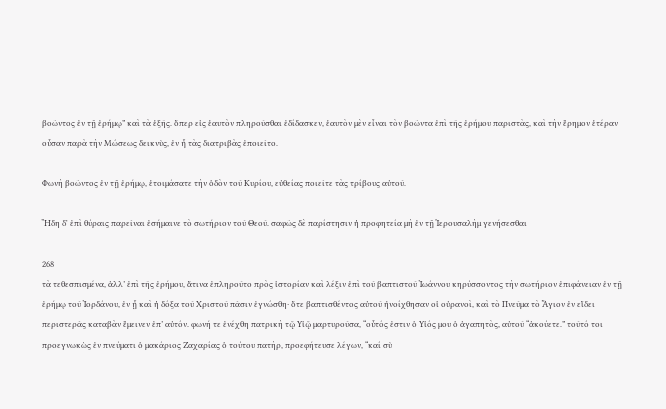βοῶντος ἐν τῇ ἐρήμῳ” καὶ τὰ ἑξῆς. ὅπερ εἰς ἑαυτὸν πληροῦσθαι ἐδίδασκεν, ἑαυτὸν μὲν εἶναι τὸν βοῶντα ἐπὶ τῆς ἐρήμου παριστὰς, καὶ τὴν ἔρημον ἑτέραν οὖσαν παρὰ τὴν Μώσεως δεικνὺς, ἐν ἧ τὰς διατριβὰς ἐποιεῖτο.

Φωνὴ βοῶντος ἐν τῇ ἐρήμῳ, ἑτοιμάσατε τὴν ὁδὸν τοῦ Κυρίου, εὐθείας ποιεῖτε τὰς τρίβους αὐτοῦ.

Ἤδη δ᾿ ἐπὶ θύραις παρεῖναι ἐσήμαινε τὸ σωτήριον τοῦ Θεοῦ. σαφῶς δὲ παρίστησιν ἡ προφητεία μὴ ἐν τῇ Ἱερουσαλὴμ γενήσεσθαι

268
τὰ τεθεσπισμένα, ἀλλ’ ἐπὶ τῆς ἐρήμου, ἅτινα ἐπληροῦτο πρὸς ἱστορίαν καὶ λέξιν ἐπὶ τοῦ βαπτιστοῦ Ἰωάννου κηρύσσοντος τὴν σωτήριον ἐπιφάνειαν ἐν τῇ ἐρήμῳ τοῦ Ἰορδάνου, ἐν ᾗ καὶ ἡ δόξα τοῦ Χριστοῦ πᾶσιν ἐγνώσθη· ὅτε βαπτισθέντος αὐτοῦ ἠνοίχθησαν οἱ οὐρανοὶ, καὶ τὸ Πνεῦμα τὸ Ἅγιον ἐν εἴδει περιστερᾶς καταβὰν ἔμεινεν ἐπ’ αὐτόν. φωνή τε ἐνέχθη πατρικὴ τῷ Υἱῷ μαρτυροῦσα, “οὗτός ἐστιν ὁ Υἱός μου ὁ ἀγαπητὸς, αὐτοῦ “ἀκούετε.” τοῦτό τοι προεγνωκὼς ἐν πνεύματι ὁ μακάριος Ζαχαρίας ὁ τούτου πατὴρ, προεφήτευσε λέγων, “καί σὺ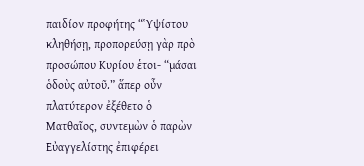παιδίον προφήτης “Ὑψίστου κληθήσῃ, προπορεύσῃ γὰρ πρὸ προσώπου Κυρίου ἑτοι- “μάσαι ὁδοὺς αὐτοῦ.” ἅπερ οὖν πλατύτερον ἐξέθετο ὁ Ματθαῖος, συντεμὼν ὁ παρὼν Εὐαγγελίστης ἐπιφέρει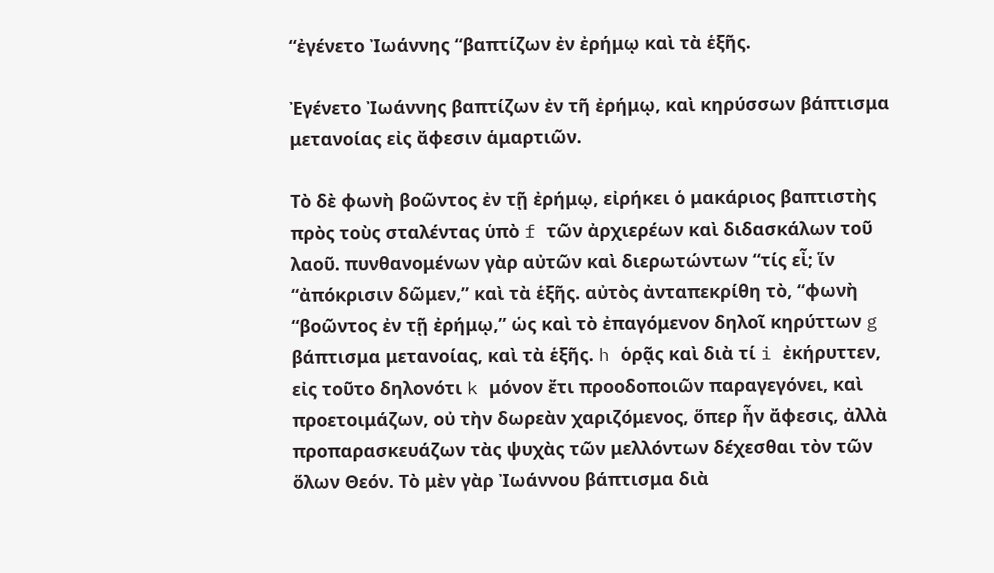“ἐγένετο Ἰωάννης “βαπτίζων ἐν ἐρήμῳ καὶ τὰ ἑξῆς.

Ἐγένετο Ἰωάννης βαπτίζων ἐν τῆ ἐρήμῳ, καὶ κηρύσσων βάπτισμα μετανοίας εἰς ἄφεσιν ἁμαρτιῶν.

Τὸ δὲ φωνὴ βοῶντος ἐν τῇ ἐρήμῳ, εἰρήκει ὁ μακάριος βαπτιστὴς πρὸς τοὺς σταλέντας ὑπὸ f τῶν ἀρχιερέων καὶ διδασκάλων τοῦ λαοῦ. πυνθανομένων γὰρ αὐτῶν καὶ διερωτώντων “τίς εἶ; ἵν “ἀπόκρισιν δῶμεν,” καὶ τὰ ἑξῆς. αὐτὸς ἀνταπεκρίθη τὸ, “φωνὴ “βοῶντος ἐν τῇ ἐρήμῳ,” ὡς καὶ τὸ ἐπαγόμενον δηλοῖ κηρύττων g βάπτισμα μετανοίας, καὶ τὰ ἑξῆς. h ὁρᾷς καὶ διὰ τί i ἐκήρυττεν, εἰς τοῦτο δηλονότι k μόνον ἔτι προοδοποιῶν παραγεγόνει, καὶ προετοιμάζων, οὐ τὴν δωρεὰν χαριζόμενος, ὅπερ ἦν ἄφεσις, ἀλλὰ προπαρασκευάζων τὰς ψυχὰς τῶν μελλόντων δέχεσθαι τὸν τῶν ὅλων Θεόν. Τὸ μὲν γὰρ Ἰωάννου βάπτισμα διὰ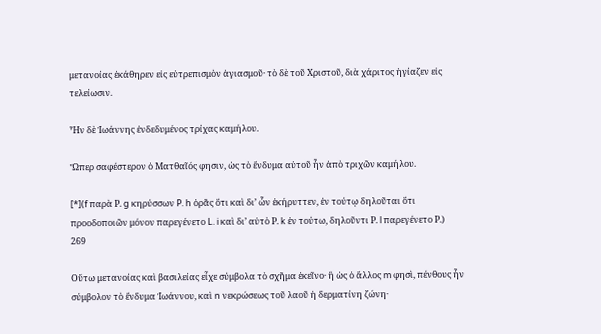μετανοίας ἐκάθηρεν εἰς εὐτρεπισμὸν ἁγιασμοῦ· τὸ δὲ τοῦ Χριστοῦ, διὰ χάριτος ἡγίαζεν εἰς τελείωσιν.

Ἦν δὲ Ἰωάννης ἐνδεδυμένος τρίχας καμήλου.

Ὥπερ σαφέστερον ὁ Ματθαῖός φησιν, ὡς τὸ ἔνδυμα αὐτοῦ ἦν ἀπὸ τριχῶν καμήλου.

[*](f παρὰ Ρ. g κηρύσσων P. h ὁρᾶς ὅτι καὶ δι’ ὧν ἐκήρυττεν, ἐν τούτῳ δηλοῦται ὅτι προοδοποιῶν μόνον παρεγένετο L. i καὶ δι’ αὐτὸ Ρ. k ἐν τούτω, δηλοῦντι Ρ. l παρεγένετο Ρ.)
269

Οὕτω μετανοίας καὶ βασιλείας εἶχε σύμβολα τὸ σχῆμα ἐκεῖνο· ἣ ὡς ὁ ἄλλος m φησὶ, πένθους ἦν σύμβολον τὸ ἔνδυμα Ἰωάννου, καὶ n νεκρώσεως τοῦ λαοῦ ἡ δερματίνη ζώνη·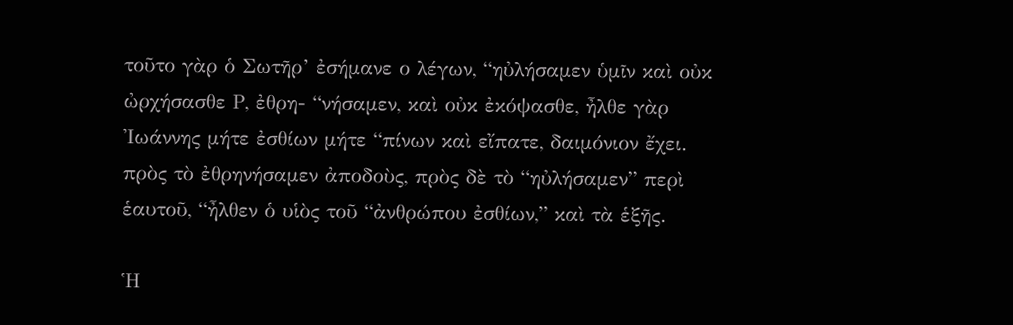τοῦτο γὰρ ὁ Σωτῆρ’ ἐσήμανε ο λέγων, “ηὐλήσαμεν ὑμῖν καὶ οὐκ ὠρχήσασθε Ρ, ἐθρη- “νήσαμεν, καὶ οὐκ ἐκόψασθε, ἦλθε γὰρ Ἰωάννης μήτε ἐσθίων μήτε “πίνων καὶ εἴπατε, δαιμόνιον ἔχει. πρὸς τὸ ἐθρηνήσαμεν ἀποδοὺς, πρὸς δὲ τὸ “ηὐλήσαμεν” περὶ ἑαυτοῦ, “ἦλθεν ὁ υἱὸς τοῦ “ἀνθρώπου ἐσθίων,” καὶ τὰ ἑξῆς.

Ἡ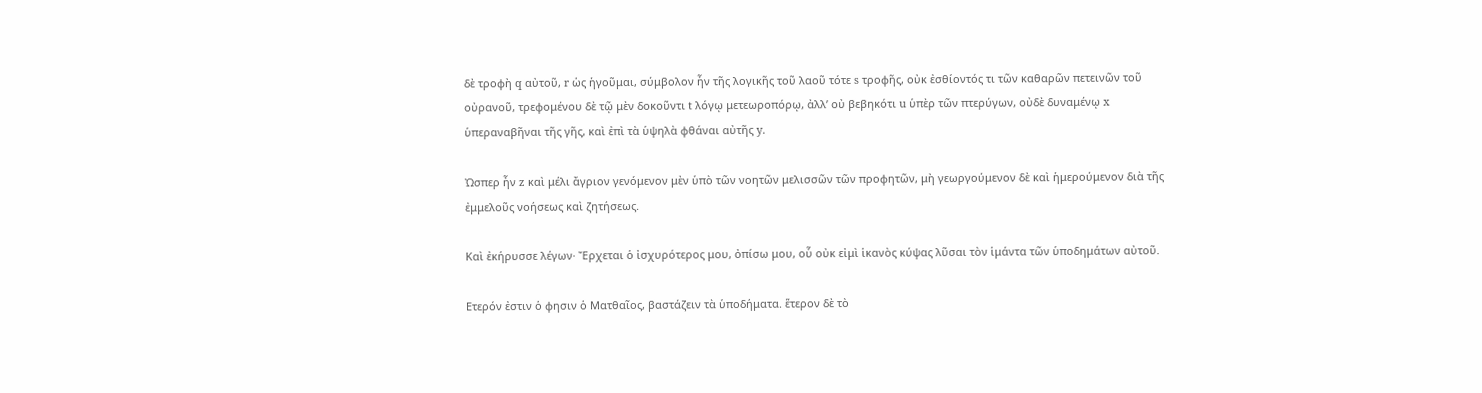δὲ τροφὴ q αὐτοῦ, r ὡς ἡγοῦμαι, σύμβολον ἦν τῆς λογικῆς τοῦ λαοῦ τότε s τροφῆς, οὐκ ἐσθίοντός τι τῶν καθαρῶν πετεινῶν τοῦ οὐρανοῦ, τρεφομένου δὲ τῷ μὲν δοκοῦντι t λόγῳ μετεωροπόρῳ, ἀλλ’ οὐ βεβηκότι u ὑπὲρ τῶν πτερύγων, οὐδὲ δυναμένῳ x ὑπεραναβῆναι τῆς γῆς, καὶ ἐπὶ τὰ ὑψηλὰ φθάναι αὐτῆς y.

Ὠσπερ ἦν z καὶ μέλι ἄγριον γενόμενον μὲν ὑπὸ τῶν νοητῶν μελισσῶν τῶν προφητῶν, μὴ γεωργούμενον δὲ καὶ ἡμερούμενον διὰ τῆς ἐμμελοῦς νοήσεως καὶ ζητήσεως.

Καὶ ἐκήρυσσε λέγων· Ἔρχεται ὁ ἰσχυρότερος μου, ὀπίσω μου, οὗ οὐκ εἰμὶ ἱκανὸς κύψας λῦσαι τὸν ἱμάντα τῶν ὑποδημάτων αὐτοῦ.

Ετερόν ἐστιν ὁ φησιν ὁ Ματθαῖος, βαστάζειν τὰ ὑποδήματα. ἕτερον δὲ τὸ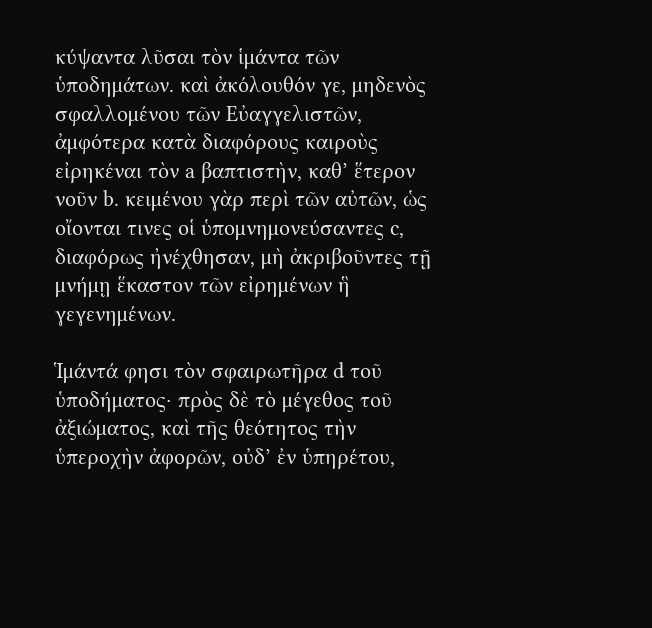κύψαντα λῦσαι τὸν ἱμάντα τῶν ὑποδημάτων. καὶ ἀκόλουθόν γε, μηδενὸς σφαλλομένου τῶν Εὐαγγελιστῶν, ἀμφότερα κατὰ διαφόρους καιροὺς εἰρηκέναι τὸν a βαπτιστὴν, καθ’ ἕτερον νοῦν b. κειμένου γὰρ περὶ τῶν αὐτῶν, ὡς οἴονται τινες οἱ ὑπομνημονεύσαντες c, διαφόρως ἠνέχθησαν, μὴ ἀκριβοῦντες τῇ μνήμῃ ἕκαστον τῶν εἰρημένων ἣ γεγενημένων.

Ἱμάντά φησι τὸν σφαιρωτῆρα d τοῦ ὑποδήματος· πρὸς δὲ τὸ μέγεθος τοῦ ἀξιώματος, καὶ τῆς θεότητος τὴν ὑπεροχὴν ἀφορῶν, οὐδ’ ἐν ὑπηρέτου,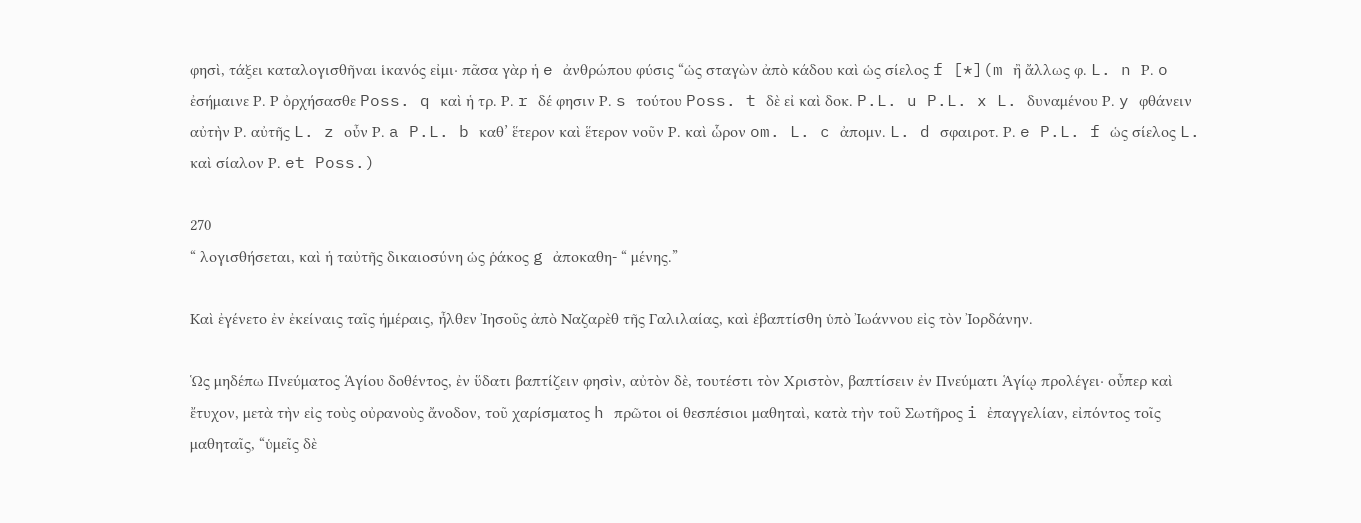φησὶ, τάξει καταλογισθῆναι ἱκανός εἰμι· πᾶσα γὰρ ἡ e ἀνθρώπου φύσις “ὡς σταγὼν ἀπὸ κάδου καὶ ὡς σίελος f [*](m ἢ ἄλλως φ. L. n Ρ. o ἐσήμαινε Ρ. Ρ ὀρχήσασθε Poss. q καὶ ἡ τρ. Ρ. r δέ φησιν Ρ. s τούτου Poss. t δὲ εἰ καὶ δοκ. P.L. u P.L. x L. δυναμένου Ρ. y φθάνειν αὐτὴν Ρ. αὐτῆς L. z οὖν Ρ. a P.L. b καθ’ ἕτερον καὶ ἕτερον νοῦν Ρ. καὶ ὧρον om. L. c ἀπομν. L. d σφαιροτ. Ρ. e P.L. f ὡς σίελος L. καὶ σίαλον Ρ. et Poss.)

270
“ λογισθήσεται, καὶ ἡ ταὐτῆς δικαιοσύνη ὡς ῥάκος g ἀποκαθη- “ μένης.”

Καὶ ἐγένετο ἐν ἐκείναις ταῖς ἡμέραις, ἦλθεν Ἰησοῦς ἀπὸ Ναζαρὲθ τῆς Γαλιλαίας, καὶ ἐβαπτίσθη ὑπὸ Ἰωάννου εἰς τὸν Ἰορδάνην.

Ὡς μηδέπω Πνεύματος Ἁγίου δοθέντος, ἐν ὕδατι βαπτίζειν φησὶν, αὐτὸν δὲ, τουτέστι τὸν Χριστὸν, βαπτίσειν ἐν Πνεύματι Ἁγίῳ προλέγει· οὖπερ καὶ ἔτυχον, μετὰ τὴν εἰς τοὺς οὐρανοὺς ἄνοδον, τοῦ χαρίσματος h πρῶτοι οἱ θεσπέσιοι μαθηταὶ, κατὰ τὴν τοῦ Σωτῆρος i ἐπαγγελίαν, εἰπόντος τοῖς μαθηταῖς, “ὑμεῖς δὲ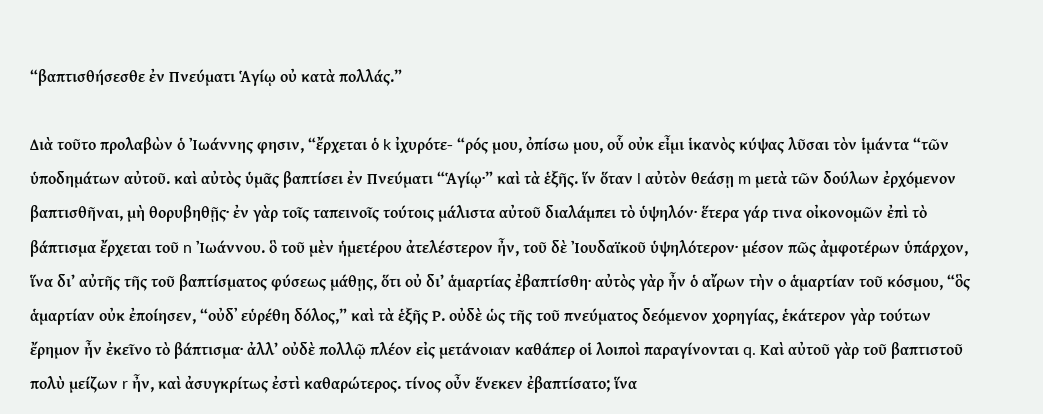“βαπτισθήσεσθε ἐν Πνεύματι Ἁγίῳ οὐ κατὰ πολλάς.”

Διὰ τοῦτο προλαβὼν ὁ Ἰωάννης φησιν, “ἔρχεται ὁ k ἰχυρότε- “ρός μου, ὀπίσω μου, οὗ οὐκ εἶμι ἱκανὸς κύψας λῦσαι τὸν ἱμάντα “τῶν ὑποδημάτων αὐτοῦ. καὶ αὐτὸς ὑμᾶς βαπτίσει ἐν Πνεύματι “Ἁγίῳ·” καὶ τὰ ἑξῆς. ἵν ὅταν l αὐτὸν θεάσῃ m μετὰ τῶν δούλων ἐρχόμενον βαπτισθῆναι, μὴ θορυβηθῇς· ἐν γὰρ τοῖς ταπεινοῖς τούτοις μάλιστα αὐτοῦ διαλάμπει τὸ ὑψηλόν· ἕτερα γάρ τινα οἰκονομῶν ἐπὶ τὸ βάπτισμα ἔρχεται τοῦ n Ἰωάννου. ὃ τοῦ μὲν ἡμετέρου ἀτελέστερον ἦν, τοῦ δὲ Ἰουδαϊκοῦ ὑψηλότερον· μέσον πῶς ἀμφοτέρων ὑπάρχον, ἵνα δι’ αὐτῆς τῆς τοῦ βαπτίσματος φύσεως μάθῃς, ὅτι οὐ δι’ ἁμαρτίας ἐβαπτίσθη· αὐτὸς γὰρ ἦν ὁ αἴρων τὴν ο ἁμαρτίαν τοῦ κόσμου, “ὃς ἁμαρτίαν οὐκ ἐποίησεν, “οὐδ᾿ εὑρέθη δόλος,” καὶ τὰ ἑξῆς Ρ. οὐδὲ ὡς τῆς τοῦ πνεύματος δεόμενον χορηγίας, ἑκάτερον γὰρ τούτων ἔρημον ἦν ἐκεῖνο τὸ βάπτισμα· ἀλλ’ οὐδὲ πολλῷ πλέον εἰς μετάνοιαν καθάπερ οἱ λοιποὶ παραγίνονται q. Καὶ αὐτοῦ γὰρ τοῦ βαπτιστοῦ πολὺ μείζων r ἦν, καὶ ἀσυγκρίτως ἐστὶ καθαρώτερος. τίνος οὖν ἕνεκεν ἐβαπτίσατο; ἵνα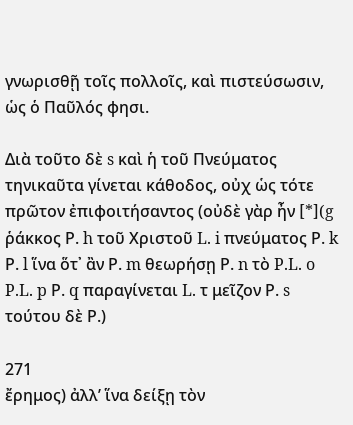γνωρισθῇ τοῖς πολλοῖς, καὶ πιστεύσωσιν, ὡς ὁ Παῦλός φησι.

Διὰ τοῦτο δὲ s καὶ ἡ τοῦ Πνεύματος τηνικαῦτα γίνεται κάθοδος, οὐχ ὡς τότε πρῶτον ἐπιφοιτήσαντος (οὐδὲ γὰρ ἦν [*](g ῥάκκος Ρ. h τοῦ Χριστοῦ L. i πνεύματος Ρ. k Ρ. l ἵνα ὅτ᾿ ἂν Ρ. m θεωρήσῃ Ρ. n τὸ P.L. o P.L. p Ρ. q παραγίνεται L. τ μεῖζον Ρ. s τούτου δὲ Ρ.)

271
ἔρημος) ἀλλ’ ἵνα δείξῃ τὸν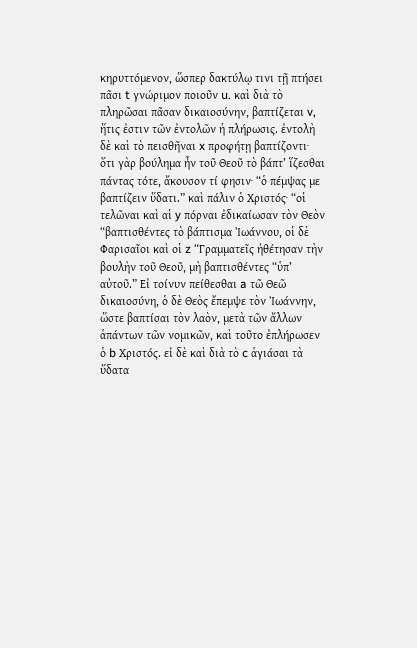κηρυττόμενον, ὥσπερ δακτύλῳ τινι τῇ πτήσει πᾶσι t γνώριμον ποιοῦν u. καὶ διὰ τὸ πληρῶσαι πᾶσαν δικαιοσύνην, βαπτίζεται v, ἥτις ἐστιν τῶν ἐντολῶν ἡ πλήρωσις. ἐντολὴ δὲ καὶ τὸ πεισθῆναι x προφήτῃ βαπτίζοντι· ὅτι γὰρ βούλημα ἦν τοῦ Θεοῦ τὸ βάπτ’ ἵζεσθαι πάντας τότε, ἄκουσον τί φησιν· “ὁ πέμψας με βαπτίζειν ὕδατι.” καὶ πάλιν ὁ Χριστός· “οἱ τελῶναι καὶ αἱ y πόρναι ἐδικαίωσαν τὸν Θεὸν “βαπτισθέντες τὸ βάπτισμα Ἰωάννου, οἱ δὲ Φαρισαῖοι καὶ οἱ z “Γραμματεῖς ἠθέτησαν τὴν βουλὴν τοῦ Θεοῦ, μὴ βαπτισθέντες “ὑπ’ αὐτοῦ.” Εἰ τοίνυν πείθεσθαι a τῶ Θεῶ δικαιοσύνη, ὁ δὲ Θεὸς ἔπεμψε τὸν Ἰωάννην, ὥστε βαπτίσαι τὸν λαὸν, μετὰ τῶν ἄλλων ἁπάντων τῶν νομικῶν, καὶ τοῦτο ἐπλήρωσεν ὁ b Χριστός. εἰ δὲ καὶ διὰ τὸ c ἁγιάσαι τὰ ὕδατα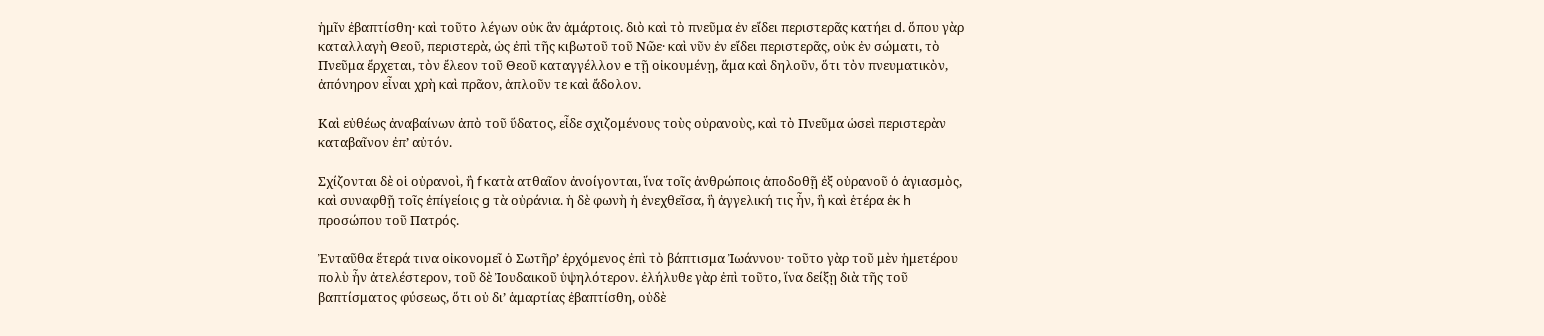ἡμῖν ἐβαπτίσθη· καὶ τοῦτο λέγων οὐκ ἃν ἁμάρτοις. διὸ καὶ τὸ πνεῦμα ἐν εἴδει περιστερᾶς κατήει d. ὅπου γὰρ καταλλαγὴ Θεοῦ, περιστερὰ, ὡς ἐπὶ τῆς κιβωτοῦ τοῦ Νῶε· καὶ νῦν ἐν εἴδει περιστερᾶς, οὐκ ἐν σώματι, τὸ Πνεῦμα ἔρχεται, τὸν ἔλεον τοῦ Θεοῦ καταγγέλλον e τῇ οἰκουμένῃ, ἅμα καὶ δηλοῦν, ὅτι τὸν πνευματικὸν, ἀπόνηρον εἶναι χρὴ καὶ πρᾶον, ἁπλοῦν τε καὶ ἄδολον.

Καὶ εὐθέως ἀναβαίνων ἀπὸ τοῦ ὕδατος, εἶδε σχιζομένους τοὺς οὐρανοὺς, καὶ τὸ Πνεῦμα ὡσεὶ περιστερὰν καταβαῖνον ἐπ’ αὐτόν.

Σχίζονται δὲ οἱ οὐρανοὶ, ἢ f κατὰ ατθαῖον ἀνοίγονται, ἵνα τοῖς ἀνθρώποις ἀποδοθῇ ἐξ οὐρανοῦ ὁ ἁγιασμὸς, καὶ συναφθῇ τοῖς ἐπίγείοις g τὰ οὐράνια. ἡ δὲ φωνὴ ἡ ἐνεχθεῖσα, ἣ ἀγγελική τις ἦν, ἣ καὶ ἑτέρα ἐκ h προσώπου τοῦ Πατρός.

Ἐνταῦθα ἕτερά τινα οἰκονομεῖ ὁ Σωτῆρ’ ἐρχόμενος ἐπὶ τὸ βάπτισμα Ἰωάννου· τοῦτο γὰρ τοῦ μὲν ἡμετέρου πολὺ ἦν ἀτελέστερον, τοῦ δὲ Ἰουδαικοῦ ὑψηλότερον. ἐλήλυθε γὰρ ἐπὶ τοῦτο, ἵνα δείξῃ διὰ τῆς τοῦ βαπτίσματος φύσεως, ὅτι οὐ δι’ ἁμαρτίας ἐβαπτίσθη, οὐδὲ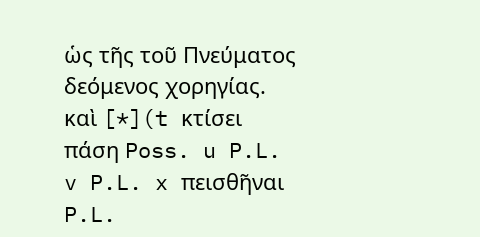ὡς τῆς τοῦ Πνεύματος δεόμενος χορηγίας. καὶ [*](t κτίσει πάση Poss. u P.L. v P.L. x πεισθῆναι P.L.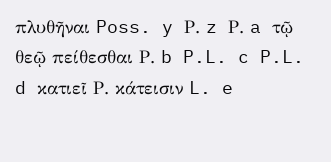πλυθῆναι Poss. y Ρ. z Ρ. a τῷ θεῷ πείθεσθαι Ρ. b P.L. c P.L. d κατιεῖ Ρ. κάτεισιν L. e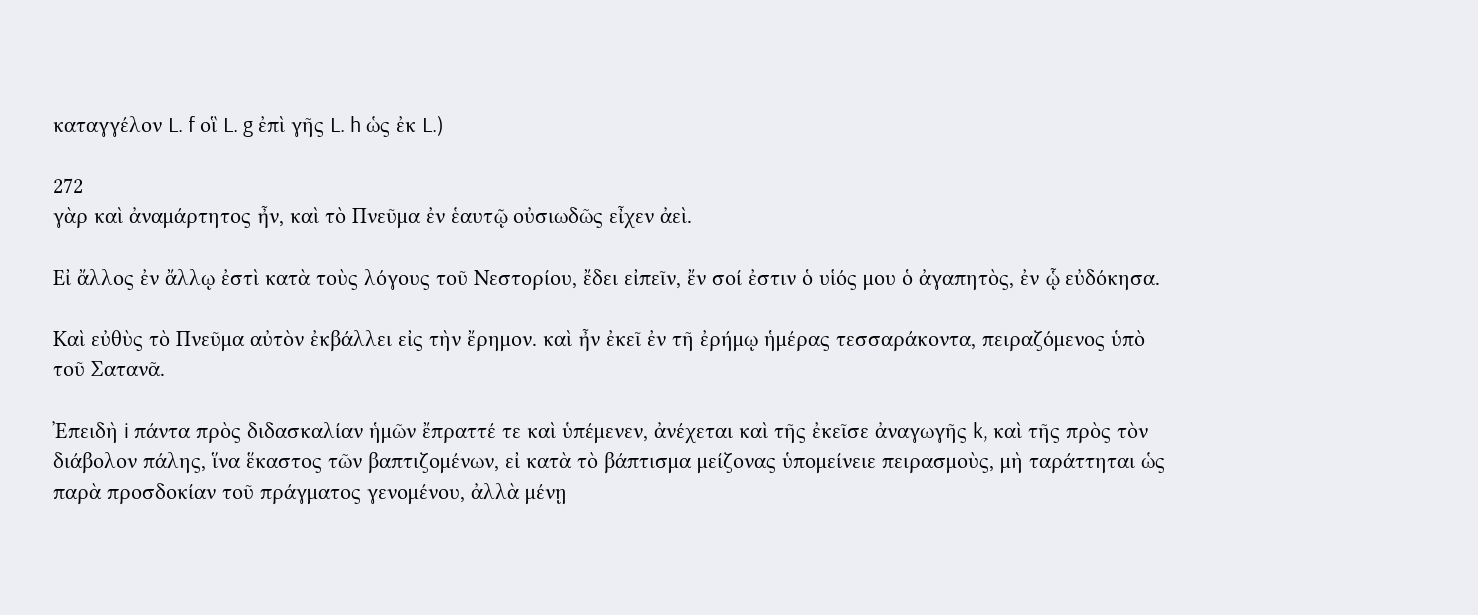καταγγέλον L. f οἳ L. g ἐπὶ γῆς L. h ὡς ἐκ L.)

272
γὰρ καὶ ἀναμάρτητος ἦν, καὶ τὸ Πνεῦμα ἐν ἑαυτῷ οὐσιωδῶς εἶχεν ἀεὶ.

Εἰ ἄλλος ἐν ἄλλῳ ἐστὶ κατὰ τοὺς λόγους τοῦ Νεστορίου, ἔδει εἰπεῖν, ἔν σοί ἐστιν ὁ υἱός μου ὁ ἀγαπητὸς, ἐν ᾧ εὐδόκησα.

Καὶ εὐθὺς τὸ Πνεῦμα αὐτὸν ἐκβάλλει εἰς τὴν ἔρημον. καὶ ἦν ἐκεῖ ἐν τῆ ἐρήμῳ ἡμέρας τεσσαράκοντα, πειραζόμενος ὑπὸ τοῦ Σατανᾶ.

Ἐπειδὴ i πάντα πρὸς διδασκαλίαν ἡμῶν ἔπραττέ τε καὶ ὑπέμενεν, ἀνέχεται καὶ τῆς ἐκεῖσε ἀναγωγῆς k, καὶ τῆς πρὸς τὸν διάβολον πάλης, ἵνα ἕκαστος τῶν βαπτιζομένων, εἰ κατὰ τὸ βάπτισμα μείζονας ὑπομείνειε πειρασμοὺς, μὴ ταράττηται ὡς παρὰ προσδοκίαν τοῦ πράγματος γενομένου, ἀλλὰ μένῃ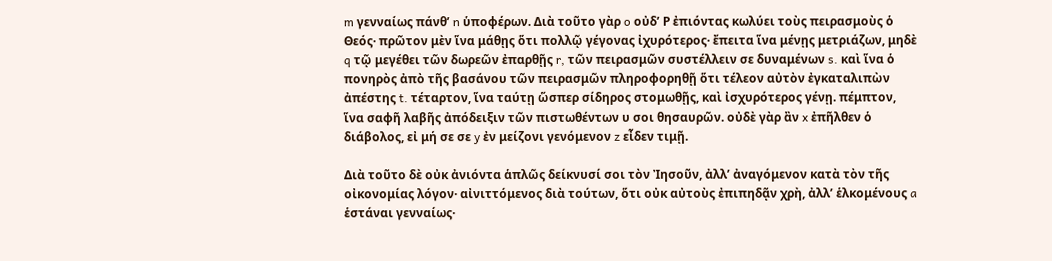m γενναίως πάνθ’ n ὑποφέρων. Διὰ τοῦτο γὰρ o οὐδ’ Ρ ἐπιόντας κωλύει τοὺς πειρασμοὺς ὁ Θεός· πρῶτον μὲν ἵνα μάθῃς ὅτι πολλῷ γέγονας ἰχυρότερος· ἔπειτα ἵνα μένῃς μετριάζων, μηδὲ q τῷ μεγέθει τῶν δωρεῶν ἐπαρθῇς r, τῶν πειρασμῶν συστέλλειν σε δυναμένων s. καὶ ἵνα ὁ πονηρὸς ἀπὸ τῆς βασάνου τῶν πειρασμῶν πληροφορηθῇ ὅτι τέλεον αὐτὸν ἐγκαταλιπὼν ἀπέστης t. τέταρτον, ἵνα ταύτῃ ὥσπερ σίδηρος στομωθῇς, καὶ ἰσχυρότερος γένῃ. πέμπτον, ἵνα σαφῆ λαβῆς ἀπόδειξιν τῶν πιστωθέντων υ σοι θησαυρῶν. οὐδὲ γὰρ ἂν x ἐπῆλθεν ὁ διάβολος, εἰ μή σε σε y ἐν μείζονι γενόμενον z εἶδεν τιμῇ.

Διὰ τοῦτο δὲ οὐκ ἀνιόντα ἁπλῶς δείκνυσί σοι τὸν Ἰησοῦν, ἀλλ’ ἀναγόμενον κατὰ τὸν τῆς οἰκονομίας λόγον· αἰνιττόμενος διὰ τούτων, ὅτι οὐκ αὐτοὺς ἐπιπηδᾷν χρὴ, ἀλλ’ ἑλκομένους a ἑστάναι γενναίως·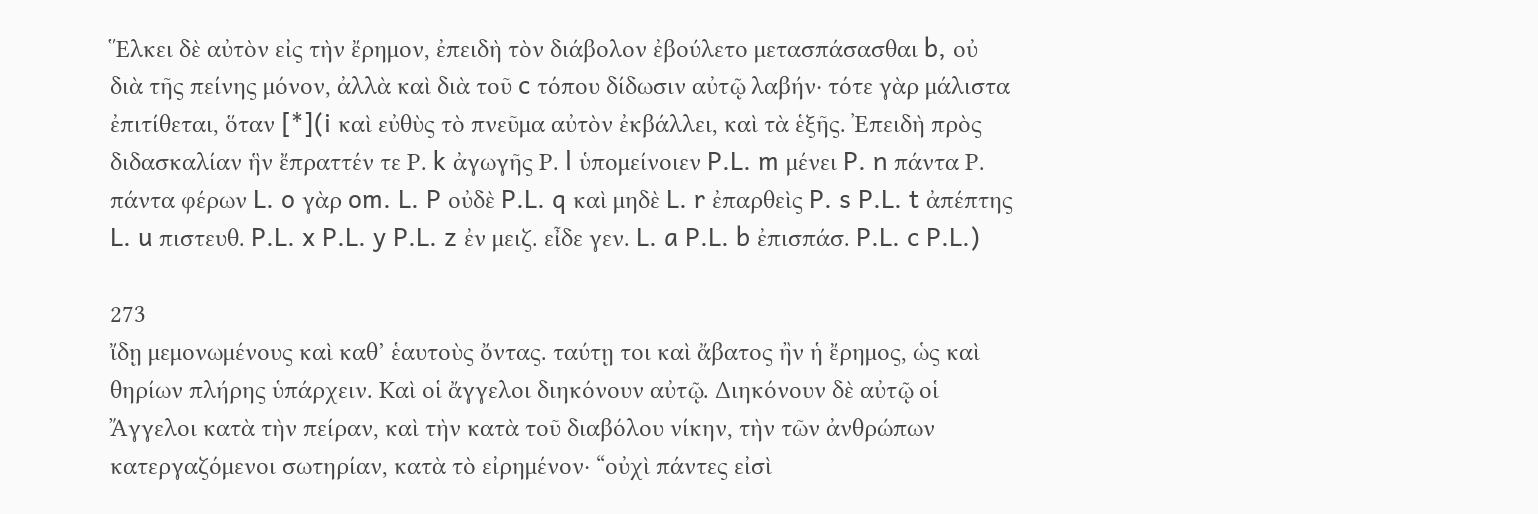Ἕλκει δὲ αὐτὸν εἰς τὴν ἔρημον, ἐπειδὴ τὸν διάβολον ἐβούλετο μετασπάσασθαι b, οὐ διὰ τῆς πείνης μόνον, ἀλλὰ καὶ διὰ τοῦ c τόπου δίδωσιν αὐτῷ λαβήν· τότε γὰρ μάλιστα ἐπιτίθεται, ὅταν [*](i καὶ εὐθὺς τὸ πνεῦμα αὐτὸν ἐκβάλλει, καὶ τὰ ἑξῆς. Ἐπειδὴ πρὸς διδασκαλίαν ἣν ἔπραττέν τε Ρ. k ἀγωγῆς Ρ. l ὑπομείνοιεν P.L. m μένει P. n πάντα Ρ. πάντα φέρων L. o γὰρ om. L. P οὐδὲ P.L. q καὶ μηδὲ L. r ἐπαρθεὶς P. s P.L. t ἀπέπτης L. u πιστευθ. P.L. x P.L. y P.L. z ἐν μειζ. εἶδε γεν. L. a P.L. b ἐπισπάσ. P.L. c P.L.)

273
ἴδῃ μεμονωμένους καὶ καθ’ ἑαυτοὺς ὄντας. ταύτῃ τοι καὶ ἄβατος ἢν ἡ ἔρημος, ὡς καὶ θηρίων πλήρης ὑπάρχειν. Καὶ οἱ ἄγγελοι διηκόνουν αὐτῷ. Διηκόνουν δὲ αὐτῷ οἱ Ἄγγελοι κατὰ τὴν πείραν, καὶ τὴν κατὰ τοῦ διαβόλου νίκην, τὴν τῶν ἀνθρώπων κατεργαζόμενοι σωτηρίαν, κατὰ τὸ εἰρημένον· “οὐχὶ πάντες εἰσὶ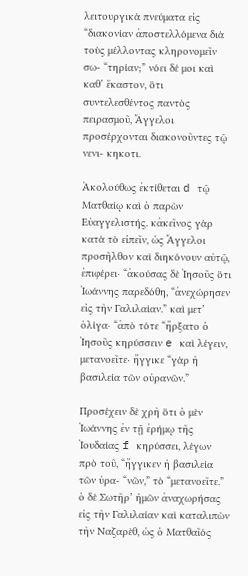λειτουργικὰ πνεύματα εἰς “διακονίαν ἀποστελλόμενα διὰ τοὺς μέλλοντας κληρονομεῖν σω- “τηρίαν;” νόει δέ μοι καὶ καθ’ ἕκαστον, ὅτι συντελεσθέντος παντὸς πειρασμοῦ, Ἄγγελοι προσέρχονται διακονοῦντες τῷ νενι- κηκοτι.

Ἀκολούθως ἐκτίθεται d τῷ Ματθαίῳ καὶ ὁ παρὼν Εὐαγγελιστής. κἀκεῖνος γὰρ κατὰ τὸ εἰπεῖν, ὡς Ἄγγελοι προσῆλθον καὶ διηκόνουν αὐτῷ, ἐπιφέρει· “ἀκούσας δὲ Ἰησοῦς ὅτι Ἰωάννης παρεδόθη, “ἀνεχώρησεν εἰς τὴν Γαλιλαίαν.” καὶ μετ’ ὀλίγα· “ἀπὸ τότε “ἤρξατο ὁ Ἰησοῦς κηρύσσειν e καὶ λέγειν, μετανοεῖτε· ἤγγικε “γὰρ ἡ βασιλεία τῶν οὐρανῶν.”

Προσέχειν δὲ χρὴ ὅτι ὁ μὲν Ἰωάννης ἐν τῇ ἐρήμῳ τῆς Ἰουδαίας f κηρύσσει, λέγων πρὸ τοῦ, “ἤγγικεν ἡ βασιλεία τῶν ὐρα- “νῶν,” τὸ “μετανοεῖτε.” ὁ δὲ Σωτῆρ’ ἡμῶν ἀναχωρήσας εἰς τὴν Γαλιλαίαν καὶ καταλιπὼν τὴν Ναζαρὲθ, ὡς ὁ Ματθαῖός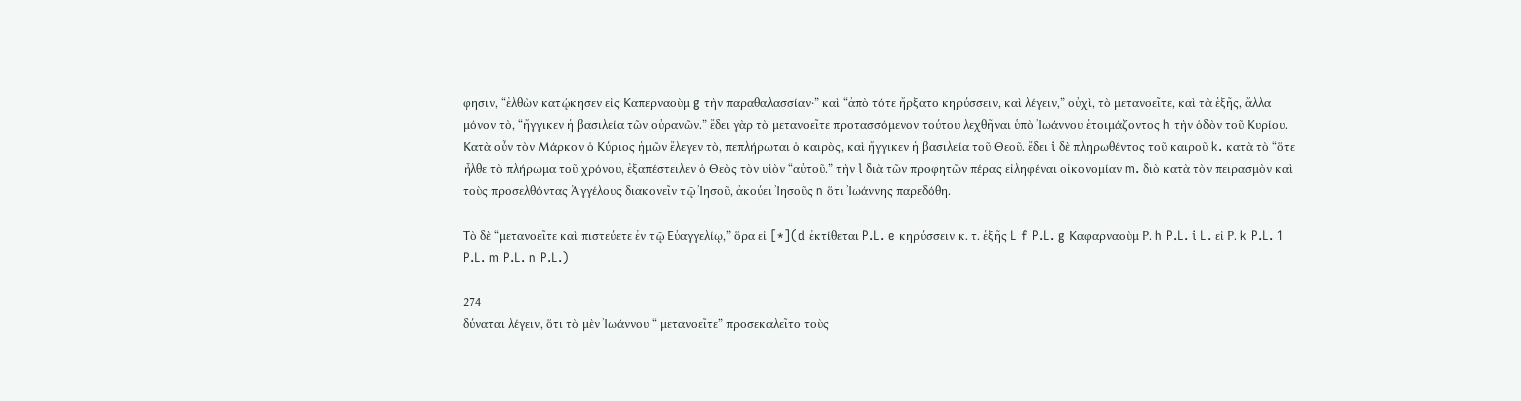φησιν, “ἐλθὼν κατῴκησεν εἰς Καπερναοὺμ g τὴν παραθαλασσίαν·” καὶ “ἀπὸ τότε ἤρξατο κηρύσσειν, καὶ λέγειν,” οὐχὶ, τὸ μετανοεῖτε, καὶ τὰ ἑξῆς, ἄλλα μόνον τὸ, “ἤγγικεν ἡ βασιλεία τῶν οὐρανῶν.” ἔδει γὰρ τὸ μετανοεῖτε προτασσόμενον τούτου λεχθῆναι ὑπὸ Ἰωάννου ἑτοιμάζοντος h τὴν ὁδὸν τοῦ Κυρίου. Κατὰ οὖν τὸν Μάρκον ὁ Κύριος ἡμῶν ἔλεγεν τὸ, πεπλήρωται ὁ καιρὸς, καὶ ἤγγικεν ἡ βασιλεία τοῦ Θεοῦ. ἔδει i δὲ πληρωθέντος τοῦ καιροῦ k. κατὰ τὸ “ὅτε ἦλθε τὸ πλήρωμα τοῦ χρόνου, ἐξαπέστειλεν ὁ Θεὸς τὸν υἱὸν “αὐτοῦ.” τὴν l διὰ τῶν προφητῶν πέρας εἰληφέναι οἰκονομίαν m. διὸ κατὰ τὸν πειρασμὸν καὶ τοὺς προσελθόντας Ἀγγέλους διακονεῖν τῷ Ἰησοῦ, ἀκούει Ἰησοῦς n ὅτι Ἰωάννης παρεδόθη.

Τὸ δὲ “μετανοεῖτε καὶ πιστεύετε ἐν τῷ Εὐαγγελίῳ,” ὅρα εἰ [*](d ἐκτίθεται P.L. e κηρύσσειν κ. τ. ἑξῆς L f P.L. g Καφαρναοὺμ Ρ. h P.L. i L. εἰ Ρ. k P.L. 1 P.L. m P.L. n P.L.)

274
δύναται λέγειν, ὅτι τὸ μὲν Ἰωάννου “ μετανοεῖτε” προσεκαλεῖτο τοὺς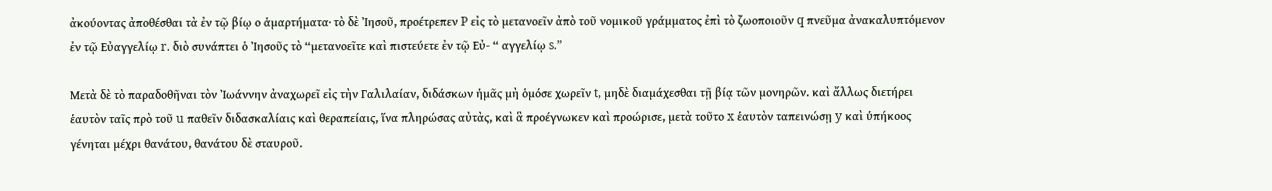ἀκούοντας ἀποθέσθαι τὰ ἐν τῷ βίῳ ο ἁμαρτήματα· τὸ δὲ Ἰησοῦ, προέτρεπεν P εἰς τὸ μετανοεῖν ἀπὸ τοῦ νομικοῦ γράμματος ἐπὶ τὸ ζωοποιοῦν q πνεῦμα ἀνακαλυπτόμενον ἐν τῷ Εὐαγγελίῳ r. διὸ συνάπτει ὁ Ἰησοῦς τὸ “μετανοεῖτε καὶ πιστεύετε ἐν τῷ Εὐ- “ αγγελίῳ s.”

Μετὰ δὲ τὸ παραδοθῆναι τὸν Ἰωάννην ἀναχωρεῖ εἰς τὴν Γαλιλαίαν, διδάσκων ἡμᾶς μὴ ὁμόσε χωρεῖν t, μηδὲ διαμάχεσθαι τῇ βίᾳ τῶν μονηρῶν. καὶ ἄλλως διετήρει ἑαυτὸν ταῖς πρὸ τοῦ u παθεῖν διδασκαλίαις καὶ θεραπείαις, ἵνα πληρώσας αὐτὰς, καὶ ἃ προέγνωκεν καὶ προώρισε, μετὰ τοῦτο x ἑαυτὸν ταπεινώσῃ y καὶ ὑπήκοος γένηται μέχρι θανάτου, θανάτου δὲ σταυροῦ.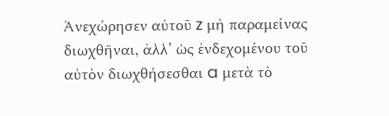Ἀνεχώρησεν αὐτοῦ z μὴ παραμείνας διωχθῆναι, ἀλλ’ ὡς ἐνδεχομένου τοῦ αὐτὸν διωχθήσεσθαι a μετὰ τὸ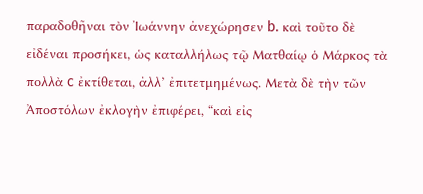παραδοθῆναι τὸν Ἰωάννην ἀνεχώρησεν b. καὶ τοῦτο δὲ εἰδέναι προσήκει, ὡς καταλλήλως τῷ Ματθαίῳ ὁ Μάρκος τὰ πολλὰ c ἐκτίθεται, ἀλλ’ ἐπιτετμημένως. Μετὰ δὲ τὴν τῶν Ἀποστόλων ἐκλογὴν ἐπιφέρει, “καὶ εἰς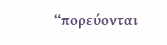“πορεύονται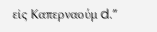εἰς Καπερναούμ d.”